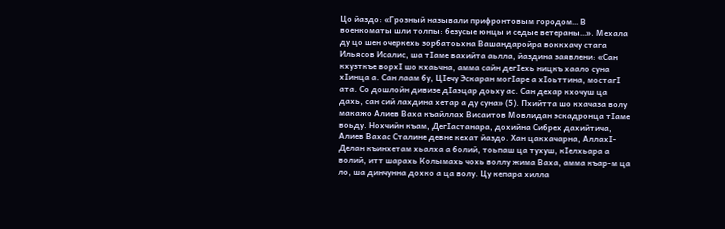Цо йаздо: «Грозный называли прифронтовым городом… В военкоматы шли толпы: безусые юнцы и седые ветераны…». Мехала ду цо шен очеркехь зорбатоьхна Вашандаройра воккхачу стага Ильясов Исалис, ша тӀаме вахийта аьлла, йаздина заявлени: «Сан кхузткъе ворхӀ шо кхаьчна, амма сайн дегӀехь ницкъ хаало суна хӀинца а. Сан лаам бу, ЦӀечу Эскаран могӀаре а хIоьттина, мостагӀ ата. Со дошлойн дивизе дӀаэцар доьху ас. Сан дехар кхочуш ца дахь, сан сий лахдина хетар а ду суна» (5). Пхийтта шо кхачаза волу макажо Алиев Ваха къайллах Висаитов Мовлидан эскадронца тӀаме воьду. Нохчийн къам, ДегӀастанара, дохийна Сибрех дахийтича, Алиев Вахас Сталине девне кехат йаздо. Хан цакхачарна, АллахӀ-Делан къинхетам хьалха а болий, тоьпаш ца тухуш, кӀелхьара а волий, итт шарахь Колымахь чохь воллу жима Ваха, амма къар-м ца ло, ша динчунна дохко а ца волу. Цу кепара хилла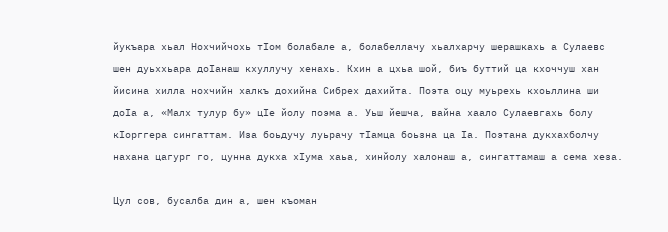йукъара хьал Нохчийчохь тӀом болабале а, болабеллачу хьалхарчу шерашкахь а Сулаевс шен дуьххьара доӀанаш кхуллучу хенахь. Кхин а цхьа шой, биъ буттий ца кхоччуш хан йисина хилла нохчийн халкъ дохийна Сибрех дахийта. Поэта оцу муьрехь кхоьллина ши доӀа а, «Малх тулур бу» цӀе йолу поэма а. Уьш йешча, вайна хаало Сулаевгахь болу кӀорггера сингаттам. Иза боьдучу луьрачу тӀамца боьзна ца Ӏа. Поэтана дукхахболчу нахана цагург го, цунна дукха хӀума хаьа, хинйолу халонаш а, сингаттамаш а сема хеза.

Цул сов, бусалба дин а, шен къоман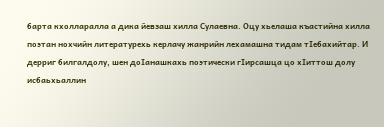барта кхолларалла а дика йевзаш хилла Сулаевна. Оцу хьелаша къастийна хилла поэтан нохчийн литературехь керлачу жанрийн лехамашна тидам тӀебахийтар. И дерриг билгалдолу, шен доӀанашкахь поэтически гӀирсашца цо хӀиттош долу исбаьхьаллин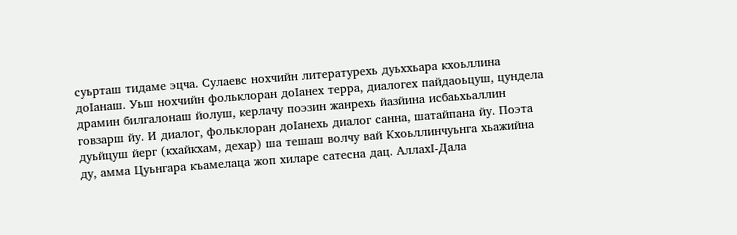суьрташ тидаме эцча. Сулаевс нохчийн литературехь дуьххьара кхоьллина доӀанаш. Уьш нохчийн фольклоран доӀанех терра, диалогех пайдаоьцуш, цундела драмин билгалонаш йолуш, керлачу поэзин жанрехь йазйина исбаьхьаллин говзарш йу. И диалог, фольклоран доӀанехь диалог санна, шатайпана йу. Поэта дуьйцуш йерг (кхайкхам, дехар) ша тешаш волчу вай Кхоьллинчуьнга хьажийна ду, амма Цуьнгара къамелаца жоп хиларе сатесна дац. АллахӀ-Дала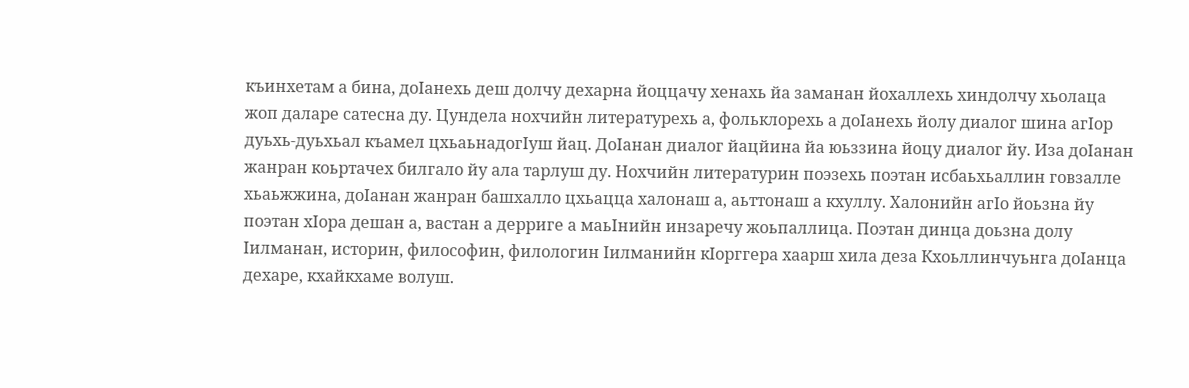къинхетам а бина, доӀанехь деш долчу дехарна йоццачу хенахь йа заманан йохаллехь хиндолчу хьолаца жоп даларе сатесна ду. Цундела нохчийн литературехь а, фольклорехь а доӀанехь йолу диалог шина агӀор дуьхь-дуьхьал къамел цхьаьнадогӀуш йац. ДоӀанан диалог йацйина йа юьззина йоцу диалог йу. Иза доӀанан жанран коьртачех билгало йу ала тарлуш ду. Нохчийн литературин поэзехь поэтан исбаьхьаллин говзалле хьаьжжина, доӀанан жанран башхалло цхьацца халонаш а, аьттонаш а кхуллу. Халонийн агӀо йоьзна йу поэтан хӀора дешан а, вастан а дерриге а маьӀнийн инзаречу жоьпаллица. Поэтан динца доьзна долу Ӏилманан, историн, философин, филологин Ӏилманийн кӀорггера хаарш хила деза Кхоьллинчуьнга доӀанца дехаре, кхайкхаме волуш.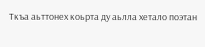Ткъа аьттонех коьрта ду аьлла хетало поэтан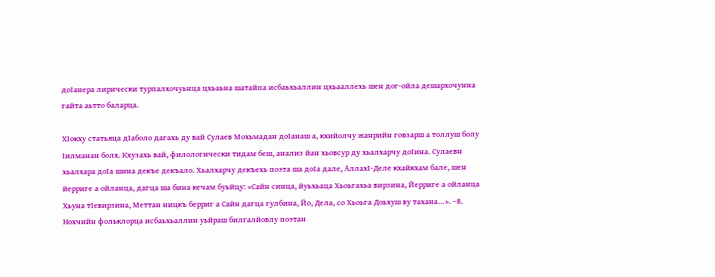доӀанера лирически турпалхочуьнца цхьаьна шатайпа исбаьхьаллин цхьааллехь шен дог-ойла дешархочунна гайта аьтто баларца.

ХӀокху статьяца дӀаболо дагахь ду вай Сулаев Мохьмадан доӀанаш а, кхийолчу жанрийн говзарш а толлуш болу Ӏилманан болх. Кхузахь вай, филологически тидам беш, анализ йан хьовсур ду хьалхарчу доӀина. Сулаевн хьалхара доӀа шина декъе декъало. Хьалхарчу декъехь поэта ша доӀа дале, АллахӀ-Деле кхайкхам бале, шен йерриге а ойланца, дагца ша бина кечам буьйцу: «Сайн синца, йуьхьаца Хьоьгахьа вирзина, Йерриге а ойланца Хьуна тӀевирзина, Меттан ницкъ берриг а Сайн дагца гулбина, Йо, Дела, со Хьоьга Доьхуш ву тахана…». –8. Нохчийн фольклорца исбаьхьаллин уьйраш билгалйовлу поэтан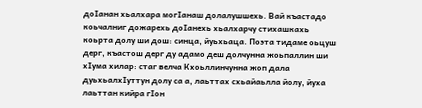доӀанан хьалхара могӀанаш долалушшехь. Вай къастадо коьчалниг дожарехь доӀанехь хьалхарчу стихашкахь коьрта долу ши дош: синца, йуьхьаца. Поэта тидаме оьцуш дерг, къастош дерг ду адамо деш долчунна жоьпаллин ши хӀума хилар: стаг велча Кхоьллинчунна жоп дала дуьхьалхӀуттун долу са а, лаьттах схьайаьлла йолу, йуха лаьттан кийра гӀон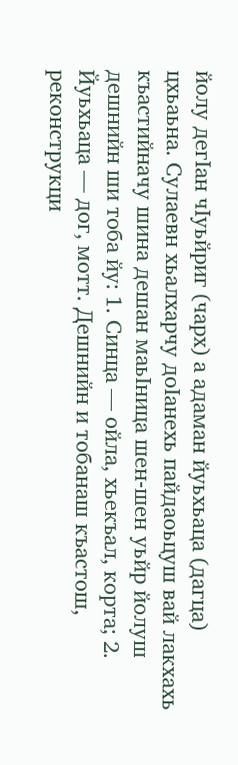йолу дегӀан чӀуьйриг (чарх) а адаман йуьхьаца (дагца) цхьаьна. Сулаевн хьалхарчу доӀанехь пайдаоьцуш вай лакхахь къастийначу шина дешан маьӀница шен-шен уьйр йолуш дешнийн ши тоба йу: 1. Синца — ойла, хьекъал, корта; 2. Йуьхьаца — дог, мотт. Дешнийн и тобанаш къастош, реконструкци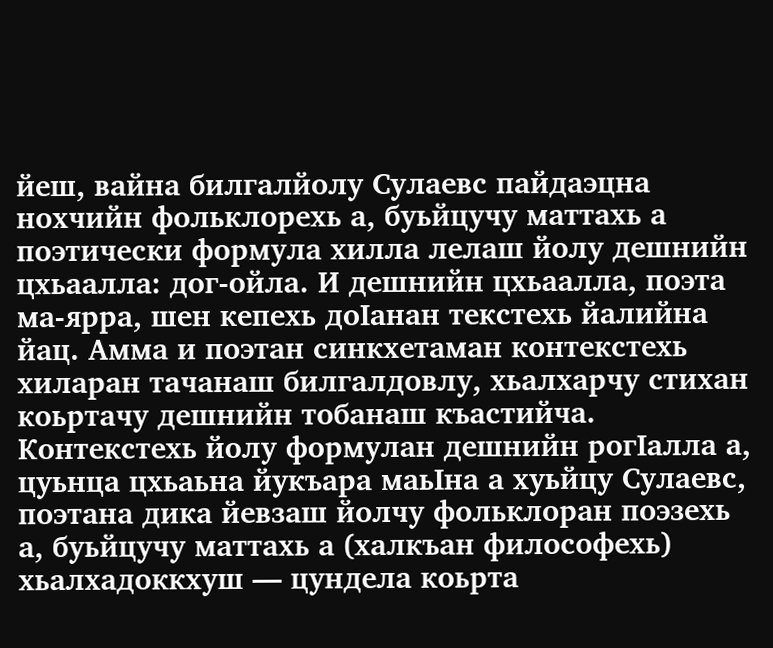йеш, вайна билгалйолу Сулаевс пайдаэцна нохчийн фольклорехь а, буьйцучу маттахь а поэтически формула хилла лелаш йолу дешнийн цхьаалла: дог-ойла. И дешнийн цхьаалла, поэта ма-ярра, шен кепехь доӀанан текстехь йалийна йац. Амма и поэтан синкхетаман контекстехь хиларан тачанаш билгалдовлу, хьалхарчу стихан коьртачу дешнийн тобанаш къастийча. Контекстехь йолу формулан дешнийн рогӀалла а, цуьнца цхьаьна йукъара маьӀна а хуьйцу Сулаевс, поэтана дика йевзаш йолчу фольклоран поэзехь а, буьйцучу маттахь а (халкъан философехь) хьалхадоккхуш — цундела коьрта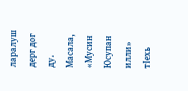ларалуш дерг дог ду. Масала, «Мусин Юсупан илли» тӀехь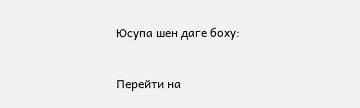Юсупа шен даге боху:

Перейти на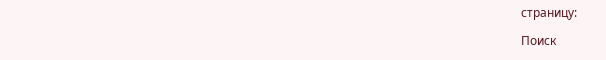страницу:

Поиск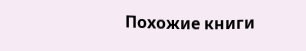Похожие книги